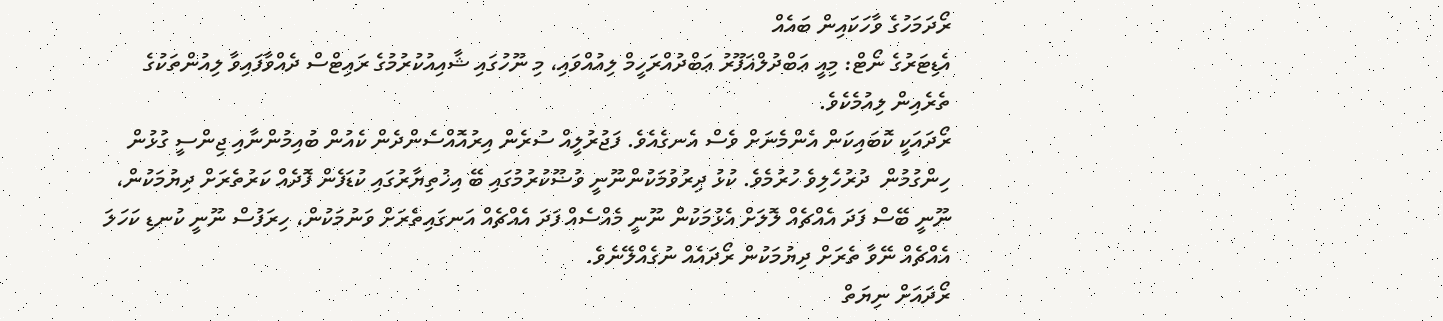ރޯދަމަހުގެ ވާހަކައިން ބައެއް
އެޑިޓަރުގެ ނޯޓް: މިއީ ޢަބްދުލްޣަފޫރު ޢަބްދުއްރަހީމް ލިއުއްވައި، މި ނޫހުގައި ޝާއިއުކުރުމުގެ ރައިޓްސް ދެއްވާފައިވާ ލިއުންތަކުގެ ތެރެއިން ލިއުމެކެވެ.
ރޯދައަކީ ކޮބައިކަން އެންމެނަށް ވެސް އެނގެއެވެ. ފަޖުރުލީއް ސުރެން އިރުއޮއްސެންދެން ކެއުން ބުއިމުންނާއި ޖިންސީ ގުޅުން ހިންގުމުން  ދުރުހެލިވެ ހުރުމެވެ. ކުޅު ދިރުވުމަކުންނޫނީ ވުޟޫކުރުމުގައި ބޭ އިޚުތިޔާރުގައި ކުޑަފެން ފޮދެއް ކަރުތެރަށް ދިޔުމަކުން، ނޫނީ ބޭސް ފަދަ އެއްޗެއް ލޮލަށް އެޅުމަކުން ނޫނީ މެއްސެއް ފަދަ އެއްޗެއް އަނގައިތެރަށް ވަނުމަކުން، ހިރަފުސް ނޫނީ ކުނޑި ކަހަލަ އެއްޗެއް ނޭވާ ތެރަށް ދިޔުމަކުން ރޯދައެއް ނުގެއްލޭނެވެ.
ރޯދައަށް ނިޔަތް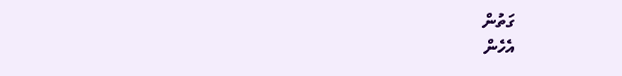ގަތުން
އެހެން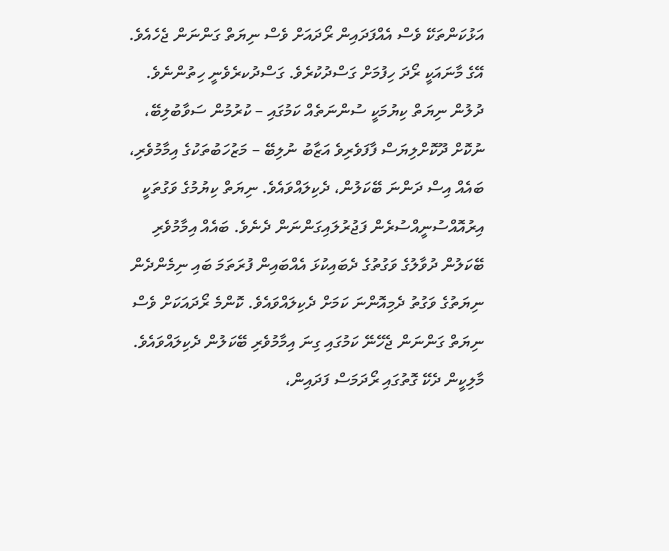އަޅުކަންތަކޭ ވެސް އެއްފަދައިން ރޯދައަށް ވެސް ނިޔަތް ގަންނަން ޖެހެއެވެ. އޭގެ މާނައަކީ ރޯދަ ހިފުމަށް ގަސްދުކުރެވެ. ގަސްދުކރެވެނީ ހިތުންނެވެ. ދުލުން ނިޔަތް ކިޔުމަކީ ސުންނަތެއް ކަމުގައި – ކުރުމުން ސަވާބުލިބޭ، ނުކޮށް ދޫކޮށްލިޔަސް ފާފަވެރިވެ އަޒާބު ނުލިބޭ – މަޒުހަބުތަކުގެ އިމާމުވެރި، ބައެއް އިސް ދަންނަ ބޭކަލުން، ދެކިލައްވައެވެ. ނިޔަތް ކިޔުމުގެ ވަގުތަކީ އިރުއޮއްސުނީއްސުރެން ފަޖުރުލައިގަންނަން ދެނެވެ. ބައެއް އިމާމުވެރި ބޭކަލުން ދުވާލުގެ ވަގުތުގެ ދެބައިކުޅަ އެއްބައިން ފުރަތަމަ ބައި ނިމެންދެން ނިޔަތުގެ ވަގުތު ދެމިއޮންނަ ކަމަށް ދެކިލައްވައެވެ. ކޮންމެ ރޯދައަކަށް ވެސް ނިޔަތް ގަންނަން ޖެހޭނޭ ކަމުގައި ގިނަ އިމާމުވެރި ބޭކަލުން ދެކިލައްވައެވެ. މާލިކީން ދެކޭ ގޮތުގައި ރޯދަމަސް ފަދައިން،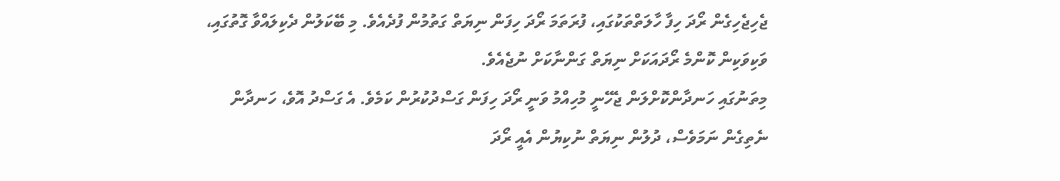ޖެހިޖެހިގެން ރޯދަ ހިފާ ހާލަތްތަކުގައި، ފުރަތަމަ ރޯދަ ހިފަން ނިޔަތް ގަތުމުން ފުދެއެވެ. މި ބޭކަލުން ދެކިލައްވާ ގޮތުގައި، ވަކިވަކިން ކޮންމެ ރޯދައަކަށް ނިޔަތް ގަންނާކަށް ނުޖެއެވެ.
މިތަނުގައި ހަނދާންކޮށްލަން ޖެހޭނީ މުހިއްމު ވަނީ ރޯދަ ހިފަން ގަސްދުކުރުން ކަމެވެ. އެ ގަސްދު އޮވެ، ހަނދާން ނެތިގެން ނަމަވެސް، ދުލުން ނިޔަތް ނުކިޔުން އެއީ ރޯދަ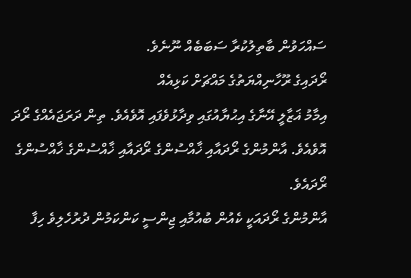ސައްހަވުން ބާތިލުކުރާ ސަބަބެއް ނޫނެވެ.
ރޯދައިގެ ރޫހާނިއްޔަތުގެ މައްޗަށް ކަޅިއެއް
އިމާމު ޣަޒާލީ އޭނާގެ އިޙުޔާއުގައި ވިދާޅުވެފައި އޮވެއެވެ. ތިން ދަރަޖައެއްގެ ރޯދަ އޮވެއެވެ. އާންމުންގެ ރޯދައާއި ޚާއްސުންގެ ރޯދައާއި ޚާއްސުންގެ ޚާއްސުންގެ ރޯދައެވެ.
އާންމުންގެ ރޯދައަކީ ކެއުން ބުއުމާއި ޖިންސީ ކަންކަމުން ދުރުހެލިވެ ހިފާ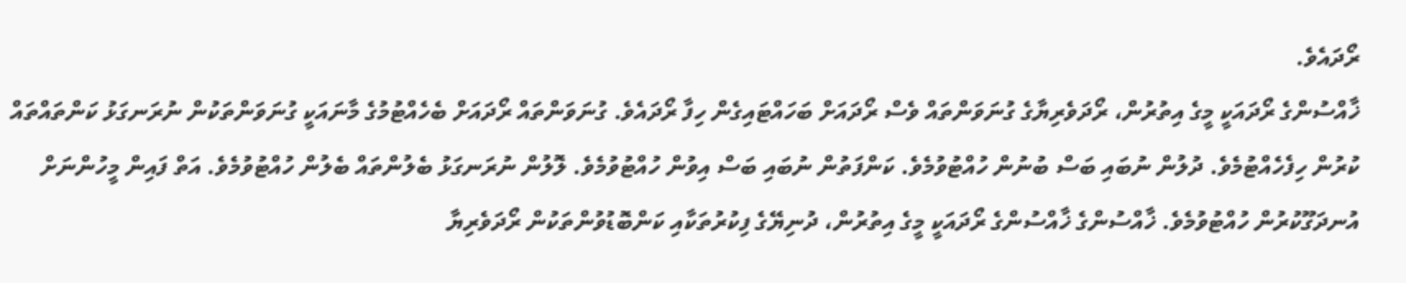ރޯދައެވެ.
ޚާއްސުންގެ ރޯދައަކީ މީގެ އިތުރުން، ރޯދަވެރިޔާގެ ގުނަވަންތައް ވެސް ރޯދައަށް ބަހައްޓައިގެން ހިފާ ރޯދައެވެ. ގުނަވަންތައް ރޯދައަށް ބެހެއްޓުމުގެ މާނައަކީ ގުނަވަންތަކުން ނުރަނގަޅު ކަންތައްތައް ކުރުން ހިފެހެއްޓުމެވެ. ދުލުން ނުބައި ބަސް ބުނުން ހުއްޓުވުމެވެ. ކަންފަތުން ނުބައި ބަސް އިވުން ހުއްޓުވުމެވެ. ލޮލުން ނުރަނގަޅު ބެލުންތައް ބެލުން ހުއްޓުވުމެވެ. އަތް ފައިން މީހުންނަށް އުނދަގޫކުރުން ހުއްޓުވުމެވެ. ޚާއްސުންގެ ޚާއްސުންގެ ރޯދައަކީ މީގެ އިތުރުން، ދުނިޔޭގެ ފިކުރުތަކާއި ކަންބޮޑުވުންތަކުން ރޯދަވެރިޔާ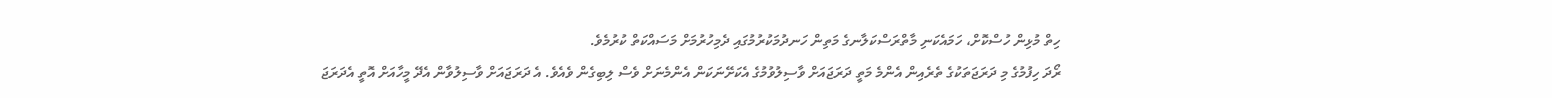ހިތް މުޅިން ހުސްކޮށް، ހަމައެކަނި މާތްރަސްކަލާނގެ މަތިން ހަނދުމަކުރުމުގައި ދެމިހުރުމަށް މަސައްކަތް ކުރުމެވެ.
ރޯދަ ހިފުމުގެ މި ދަރަޖަތަކުގެ ތެރެއިން އެންމެ މަތީ ދަރަޖައަށް ވާސިލުވުމުގެ އެކަށޭނަކަން އެންމެނަށް ވެސް ލިބިގެން ވެއެވެ. އެ ދަރަޖައަށް ވާސިލުވާން އެދޭ މީހާއަށް އޮތީ އެދަރަޖަ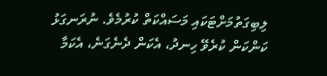ލިބިގަތުމަށްޓަކައި މަސައްކަތް ކުރުމެވެ. ނުރަނގަޅު ކަންކަން ކުރެވޭ ހިނދު، އެކަން ދެނެގަނެ، އެކަމާ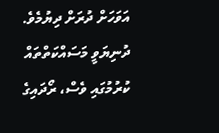އަވަހަށް ދުރަށް ދިޔުމެވެ. ދުނިޔަވީ މަސައްކަތްތައް ކުރުމުގައި ވެސް، ރޯދައިގެ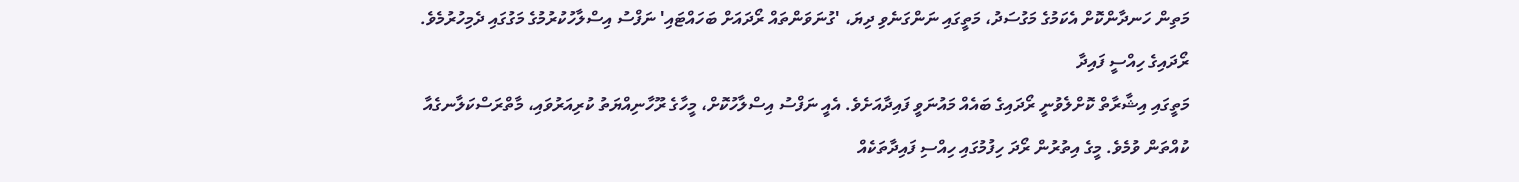މަތިން ހަނދާންކޮށް އެކަމުގެ މަގުސަދު، މަތީގައި ނަންގަނެވި ދިޔަ، 'ގުނަވަންތައް ރޯދައަށް ބަހައްޓައި' ނަފްސު އިސްލާހުކުރުމުގެ މަގުގައި ދެމިހުރުމެވެ.
ރޯދައިގެ ހިއްސީ ފައިދާ
މަތީގައި އިޝާރާތް ކޮށްލެވުނީ ރޯދައިގެ ބައެއް މައުނަވީ ފައިދާއަށެވެ. އެއީ ނަފްސު އިސްލާހުކޮށް، މީހާގެ ރޫހާނިއްޔަތު ކުރިއަރުވައި، މާތްރަސްކަލާނގެއާ ކުއްތަން ވުމެވެ. މީގެ އިތުރުން ރޯދަ ހިފުމުގައި ހިއްސި ފައިދާތަކެއް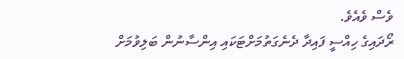ވެސް ވެއެވެ.
ރޯދައިގެ ހިއްސީ ފައިދާ ދެނެގަތުމަށްޓަކައި އިންސާނުން ބަލިވުމަށް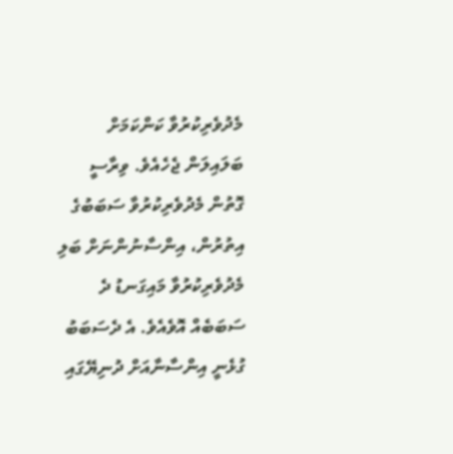މެދުވެރިކުރުވާ ކަންކަމަށް ބަލައިލަން ޖެހެއެވެ. ވިރާސީ ގޮތުން މެދުވެރިކުރުވާ ސަބަބުގެ އިތުރުން، އިންސާނުންނަށް ބަލި މެދުވެރިކުރުވާ މައިގަނޑު ދެ ސަބަބެއް އޮވެއެވެ. އެ ދެސަބަބު ގުޅެނީ އިންސާނާއަށް ދުނިޔޭގައި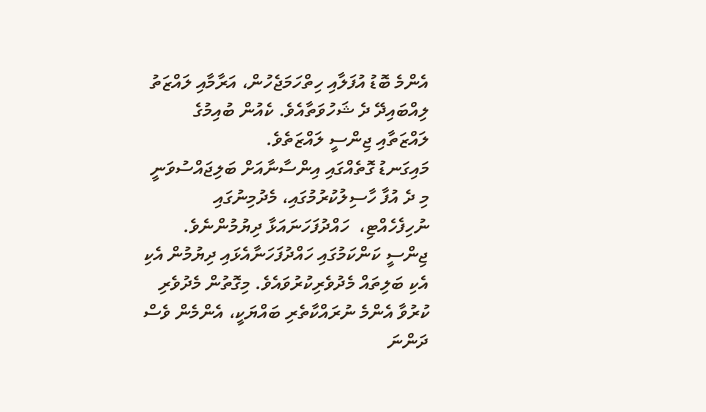އެންމެ ބޮޑު އުފަލާއި ހިތްހަމަޖެހުން، އަރާމާއި ލައްޒަތު ލިއްބައިދޭ ދެ ޝަހުވަތާއެވެ. ކެއުން ބުއިމުގެ ލައްޒަތާއި ޖިންސީ ލައްޒަތެވެ.
މައިގަނޑު ގޮތެއްގައި އިންސާނާއަށް ބަލިޖައްސުވަނީ މި ދެ އުފާ ހާސިލުކުރުމުގައި، މެދުމިނުގައި ނުހިފެހެއްޓި،  ހައްދުފަހަނައަޅާ ދިޔުމުންނެވެ. ޖިންސީ ކަންކަމުގައި ހައްދުފަހަނާއެޅައި ދިޔުމުން އެކި އެކި ބަލިތައް މެދުވެރިކުރުވައެވެ. މިގޮތުން މެދުވެރި ކުރުވާ އެންމެ ނުރައްކާތެރި ބައްޔަކީ، އެންމެން ވެސް ދަންނަ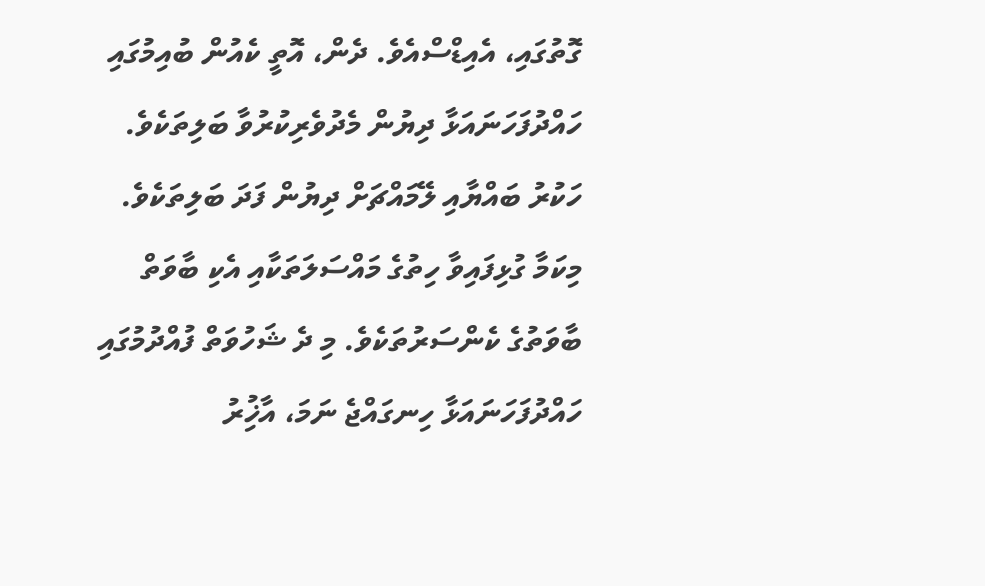ގޮތުގައި، އެއިޑްސްއެވެ. ދެން، އޮތީ ކެއުން ބުއިމުގައި ހައްދުފަހަނައަޅާ ދިޔުން މެދުވެރިކުރުވާ ބަލިތަކެވެ. ހަކުރު ބައްޔާއި ލޭމައްޗަށް ދިޔުން ފަދަ ބަލިތަކެވެ. މިކަމާ ގުޅިފައިވާ ހިތުގެ މައްސަލަތަކާއި އެކި ބާވަތް ބާވަތުގެ ކެންސަރުތަކެވެ. މި ދެ ޝަހުވަތް ފުއްދުމުގައި ހައްދުފަހަނައަޅާ ހިނގައްޖެ ނަމަ، އާޚިުރު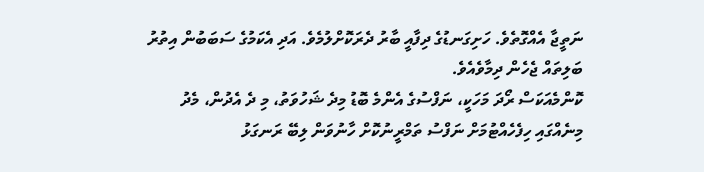ނަތީޖާ އެއްގޮތެވެ. ހަށިގަނޑުގެ ދިފާއީ ބާރު ދެރަކޮށްލުމެވެ. އަދި އެކަމުގެ ސަބަބުން އިތުރު ބަލިތައް ޖެހެން ދިމާވެއެވެ.
ކޮންމެއަކަސް ރޯދަ މަހަކީ، ނަފްސުގެ އެންމެ ބޮޑު މިދެ ޝަހުވަތު، މި ދެ އެދުން، މެދު މިނެއްގައި ހިފެހެއްޓުމަށް ނަފްސު ތަމްރީނުކޮށް ހާނުވަން ލިބޭ ރަނގަޅު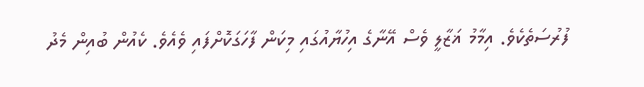ފުރުސަތެކެވެ. އިމާމު ޣަޒާލީ ވެސް އޭނާގެ އިހުޔާއުގައި މިކަން ފާހަގަކޮށްފައި ވެއެވެ. ކެއުން ބުއިން މެދު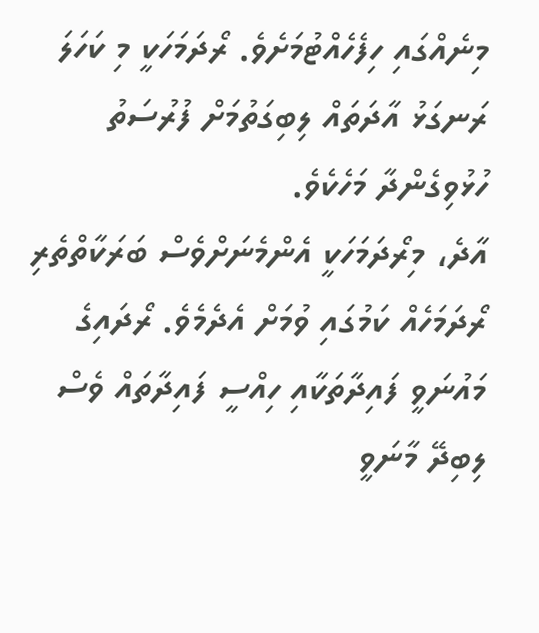މިނެއްގައި ހިފެހެއްޓުމަށެވެ. ރޯދަމަހަކީ މި ކަހަލަ ރަނގަޅު އާދަތައް ލިބިގަތުމަށް ފުރުސަތު ހުޅުވިގެންދާ މަހެކެވެ.
އާދެ، މިރޯދަމަހަކީ އެންމެނަށްވެސް ބަރަކާތްތެރި ރޯދަމަހެއް ކަމުގައި ވުމަށް އެދެމެވެ. ރޯދައިގެ މައުނަވީ ފައިދާތަކާއި ހިއްސީ ފައިދާތައް ވެސް ލިބިދޭ މާނަވީ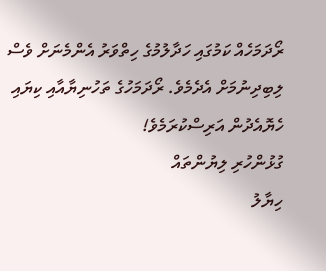ރޯދަމަހެއް ކަމުގައި ހަދާލުމުގެ ހިތްވަރު އެންމެނަށް ވެސް ލިބިދިނުމަށް އެދެމެވެ. ރޯދަމަހުގެ ތަހުނިޔާއާއި ކިޔައި ހެޔޮއެދުން އަރިސްކުރަމެވެ!
ގުޅުންހުރި ލިޔުންތައް
ހިޔާލު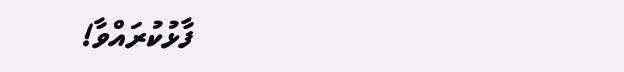ފާޅުކުރައްވާ!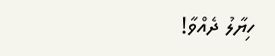ހިޔާލު ދެއްވާ!